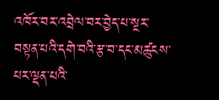འཁོར་བར་འབྲེལ་བར་བྱེད་པ་སྔར་བསྟན་པའི་དགེ་བའི་རྩ་བ་དང་མཚུངས་པར་ལྡན་པའི་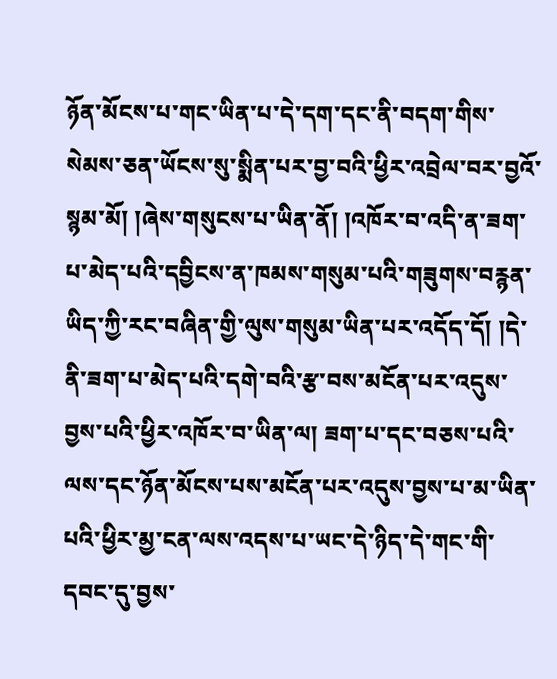ཉོན་མོངས་པ་གང་ཡིན་པ་དེ་དག་དང་ནི་བདག་གིས་སེམས་ཅན་ཡོངས་སུ་སྨིན་པར་བྱ་བའི་ཕྱིར་འབྲེལ་བར་བྱའོ་སྙམ་མོ། །ཞེས་གསུངས་པ་ཡིན་ནོ། །འཁོར་བ་འདི་ན་ཟག་པ་མེད་པའི་དབྱིངས་ན་ཁམས་གསུམ་པའི་གཟུགས་བརྙན་ཡིད་ཀྱི་རང་བཞིན་གྱི་ལུས་གསུམ་ཡིན་པར་འདོད་དོ། །དེ་ནི་ཟག་པ་མེད་པའི་དགེ་བའི་རྩ་བས་མངོན་པར་འདུས་བྱས་པའི་ཕྱིར་འཁོར་བ་ཡིན་ལ། ཟག་པ་དང་བཅས་པའི་ལས་དང་ཉོན་མོངས་པས་མངོན་པར་འདུས་བྱས་པ་མ་ཡིན་པའི་ཕྱིར་མྱ་ངན་ལས་འདས་པ་ཡང་དེ་ཉིད་དེ་གང་གི་དབང་དུ་བྱས་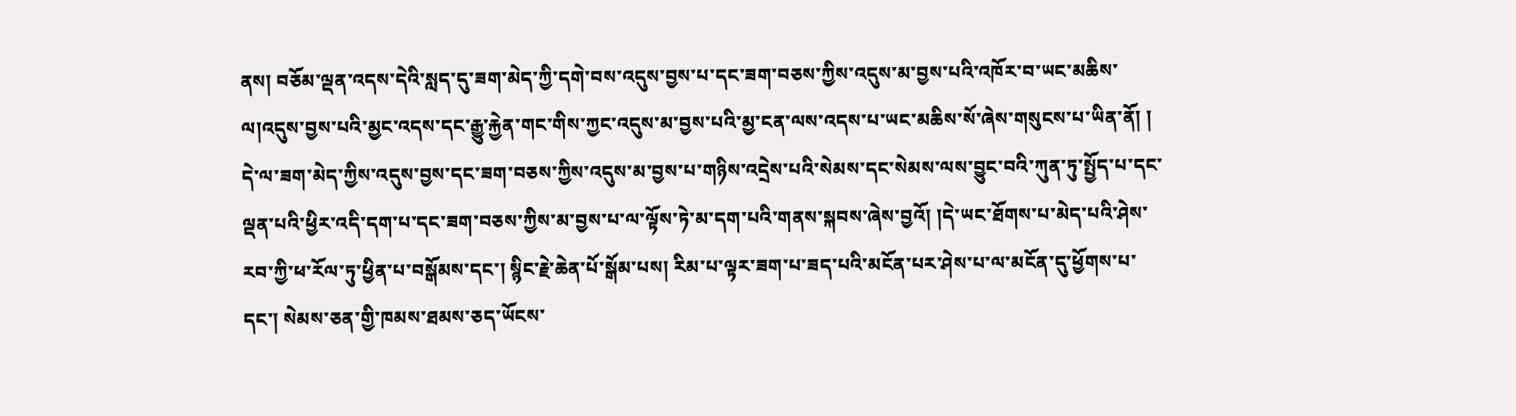ནས། བཅོམ་ལྡན་འདས་དེའི་སླད་དུ་ཟག་མེད་ཀྱི་དགེ་བས་འདུས་བྱས་པ་དང་ཟག་བཅས་ཀྱིས་འདུས་མ་བྱས་པའི་འཁོར་བ་ཡང་མཆིས་ལ།འདུས་བྱས་པའི་མྱང་འདས་དང་རྒྱུ་རྐྱེན་གང་གིས་ཀྱང་འདུས་མ་བྱས་པའི་མྱ་ངན་ལས་འདས་པ་ཡང་མཆིས་སོ་ཞེས་གསུངས་པ་ཡིན་ནོ། །
དེ་ལ་ཟག་མེད་ཀྱིས་འདུས་བྱས་དང་ཟག་བཅས་ཀྱིས་འདུས་མ་བྱས་པ་གཉིས་འདྲེས་པའི་སེམས་དང་སེམས་ལས་བྱུང་བའི་ཀུན་ཏུ་སྤྱོད་པ་དང་ལྡན་པའི་ཕྱིར་འདི་དག་པ་དང་ཟག་བཅས་ཀྱིས་མ་བྱས་པ་ལ་ལྟོས་ཏེ་མ་དག་པའི་གནས་སྐབས་ཞེས་བྱའོ། །དེ་ཡང་ཐོགས་པ་མེད་པའི་ཤེས་རབ་ཀྱི་ཕ་རོལ་ཏུ་ཕྱིན་པ་བསྒོམས་དང་། སྙིང་རྗེ་ཆེན་པོ་སྒོམ་པས། རིམ་པ་ལྟར་ཟག་པ་ཟད་པའི་མངོན་པར་ཤེས་པ་ལ་མངོན་དུ་ཕྱོགས་པ་དང་། སེམས་ཅན་གྱི་ཁམས་ཐམས་ཅད་ཡོངས་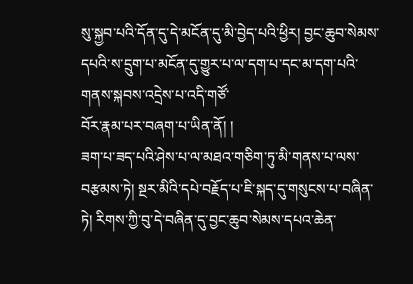སུ་སྐྱབ་པའི་དོན་དུ་དེ་མངོན་དུ་མི་བྱེད་པའི་ཕྱིར། བྱང་ཆུབ་སེམས་དཔའི་ས་དྲུག་པ་མངོན་དུ་གྱུར་པ་ལ་དག་པ་དང་མ་དག་པའི་གནས་སྐབས་འདྲེས་པ་འདི་གཙོ་
བོར་རྣམ་པར་བཞག་པ་ཡིན་ནོ། །
ཟག་པ་ཟད་པའི་ཤེས་པ་ལ་མཐའ་གཅིག་ཏུ་མི་གནས་པ་ལས་བརྩམས་ཏེ། སྔར་མིའི་དཔེ་བརྗོད་པ་ཇི་སྐད་དུ་གསུངས་པ་བཞིན་ཏེ། རིགས་ཀྱི་བུ་དེ་བཞིན་དུ་བྱང་ཆུབ་སེམས་དཔའ་ཆེན་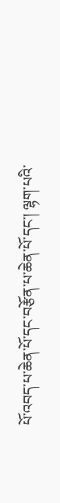པོ་འབད་པ་ཆེན་པོ་དང་བརྩོན་པ་ཆེན་པོ་དང་། ལྷག་པའི་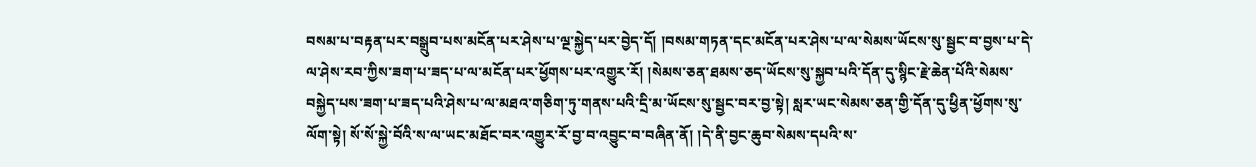བསམ་པ་བརྟན་པར་བསྒྲུབ་པས་མངོན་པར་ཤེས་པ་ལྔ་སྐྱེད་པར་བྱེད་དོ། །བསམ་གཏན་དང་མངོན་པར་ཤེས་པ་ལ་སེམས་ཡོངས་སུ་སྦྱང་བ་བྱས་པ་དེ་ལ་ཤེས་རབ་ཀྱིས་ཟག་པ་ཟད་པ་ལ་མངོན་པར་ཕྱོགས་པར་འགྱུར་རོ། །སེམས་ཅན་ཐམས་ཅད་ཡོངས་སུ་སྐྱབ་པའི་དོན་དུ་སྙིང་རྗེ་ཆེན་པོའི་སེམས་བསྐྱེད་པས་ཟག་པ་ཟད་པའི་ཤེས་པ་ལ་མཐའ་གཅིག་ཏུ་གནས་པའི་དྲི་མ་ཡོངས་སུ་སྦྱང་བར་བྱ་སྟེ། སླར་ཡང་སེམས་ཅན་གྱི་དོན་དུ་ཕྱིན་ཕྱོགས་སུ་ལོག་སྟེ། སོ་སོ་སྐྱེ་བོའི་ས་ལ་ཡང་མཐོང་བར་འགྱུར་རོ་བྱ་བ་འབྱུང་བ་བཞིན་ནོ། །དེ་ནི་བྱང་ཆུབ་སེམས་དཔའི་ས་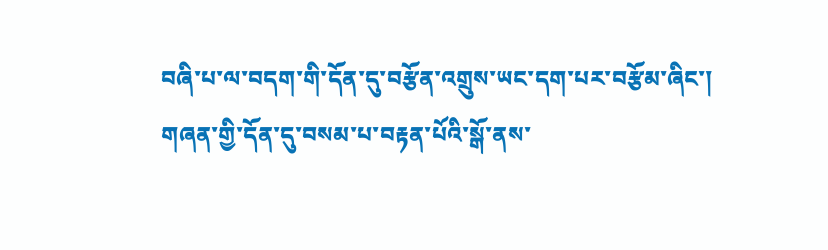བཞི་པ་ལ་བདག་གི་དོན་དུ་བརྩོན་འགྲུས་ཡང་དག་པར་བརྩོམ་ཞིང་། གཞན་གྱི་དོན་དུ་བསམ་པ་བརྟན་པོའི་སྒོ་ནས་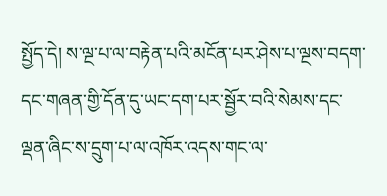སྤྱོད་དེ། ས་ལྔ་པ་ལ་བརྟེན་པའི་མངོན་པར་ཤེས་པ་ལྔས་བདག་དང་གཞན་གྱི་དོན་དུ་ཡང་དག་པར་སྦྱོར་བའི་སེམས་དང་ལྡན་ཞིང་ས་དྲུག་པ་ལ་འཁོར་འདས་གང་ལ་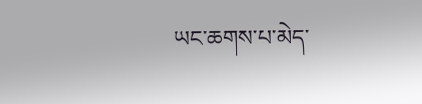ཡང་ཆགས་པ་མེད་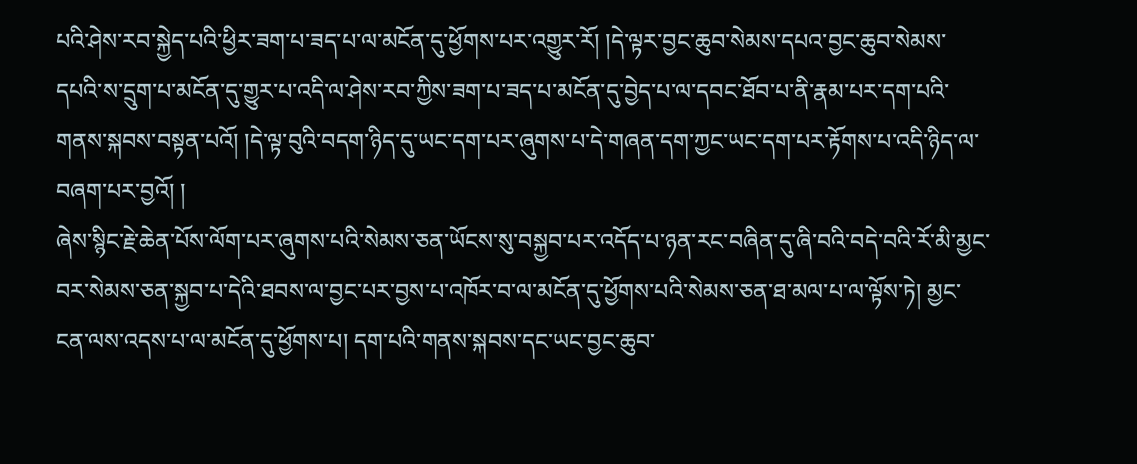པའི་ཤེས་རབ་སྐྱེད་པའི་ཕྱིར་ཟག་པ་ཟད་པ་ལ་མངོན་དུ་ཕྱོགས་པར་འགྱུར་རོ། །དེ་ལྟར་བྱང་ཆུབ་སེམས་དཔའ་བྱང་ཆུབ་སེམས་དཔའི་ས་དྲུག་པ་མངོན་དུ་གྱུར་པ་འདི་ལ་ཤེས་རབ་ཀྱིས་ཟག་པ་ཟད་པ་མངོན་དུ་བྱེད་པ་ལ་དབང་ཐོབ་པ་ནི་རྣམ་པར་དག་པའི་གནས་སྐབས་བསྟན་པའོ། །དེ་ལྟ་བུའི་བདག་ཉིད་དུ་ཡང་དག་པར་ཞུགས་པ་དེ་གཞན་དག་ཀྱང་ཡང་དག་པར་རྟོགས་པ་འདི་ཉིད་ལ་བཞག་པར་བྱའོ། །
ཞེས་སྙིང་རྗེ་ཆེན་པོས་ལོག་པར་ཞུགས་པའི་སེམས་ཅན་ཡོངས་སུ་བསྐྱབ་པར་འདོད་པ་ཉན་རང་བཞིན་དུ་ཞི་བའི་བདེ་བའི་རོ་མི་མྱང་བར་སེམས་ཅན་སྐྱབ་པ་དེའི་ཐབས་ལ་བྱང་པར་བྱས་པ་འཁོར་བ་ལ་མངོན་དུ་ཕྱོགས་པའི་སེམས་ཅན་ཐ་མལ་པ་ལ་ལྟོས་ཏེ། མྱང་ངན་ལས་འདས་པ་ལ་མངོན་དུ་ཕྱོགས་པ། དག་པའི་གནས་སྐབས་དང་ཡང་བྱང་ཆུབ་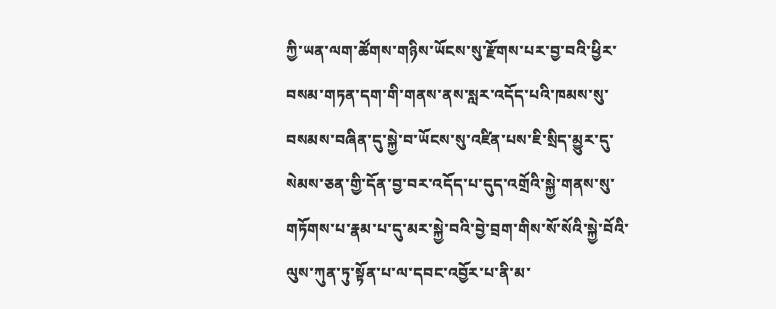ཀྱི་ཡན་ལག་ཚོགས་གཉིས་ཡོངས་སུ་རྫོགས་པར་བྱ་བའི་ཕྱིར་བསམ་གཏན་དག་གི་གནས་ནས་སླར་འདོད་པའི་ཁམས་སུ་བསམས་བཞིན་དུ་སྐྱེ་བ་ཡོངས་སུ་འཛིན་པས་ཇི་སྲིད་མྱུར་དུ་སེམས་ཅན་གྱི་དོན་བྱ་བར་འདོད་པ་དུད་འགྲོའི་སྐྱེ་གནས་སུ་གཏོགས་པ་རྣམ་པ་དུ་མར་སྐྱེ་བའི་བྱེ་བྲག་གིས་སོ་སོའི་སྐྱེ་བོའི་ལུས་ཀུན་ཏུ་སྟོན་པ་ལ་དབང་འབྱོར་པ་ནི་མ་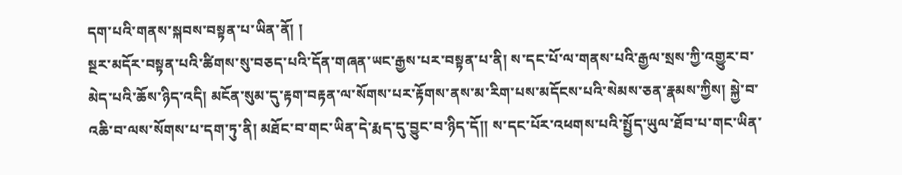དག་པའི་གནས་སྐབས་བསྟན་པ་ཡིན་ནོ། །
སྔར་མདོར་བསྟན་པའི་ཚིགས་སུ་བཅད་པའི་དོན་གཞན་ཡང་རྒྱས་པར་བསྟན་པ་ནི། ས་དང་པོ་ལ་གནས་པའི་རྒྱལ་སྲས་ཀྱི་འགྱུར་བ་མེད་པའི་ཆོས་ཉིད་འདི། མངོན་སུམ་དུ་རྟག་བརྟན་ལ་སོགས་པར་རྟོགས་ནས་མ་རིག་པས་མདོངས་པའི་སེམས་ཅན་རྣམས་ཀྱིས། སྐྱེ་བ་འཆི་བ་ལས་སོགས་པ་དག་ཏུ་ནི། མཐོང་བ་གང་ཡིན་དེ་རྨད་དུ་བྱུང་བ་ཉིད་དོ།། ས་དང་པོར་འཕགས་པའི་སྤྱོད་ཡུལ་ཐོབ་པ་གང་ཡིན་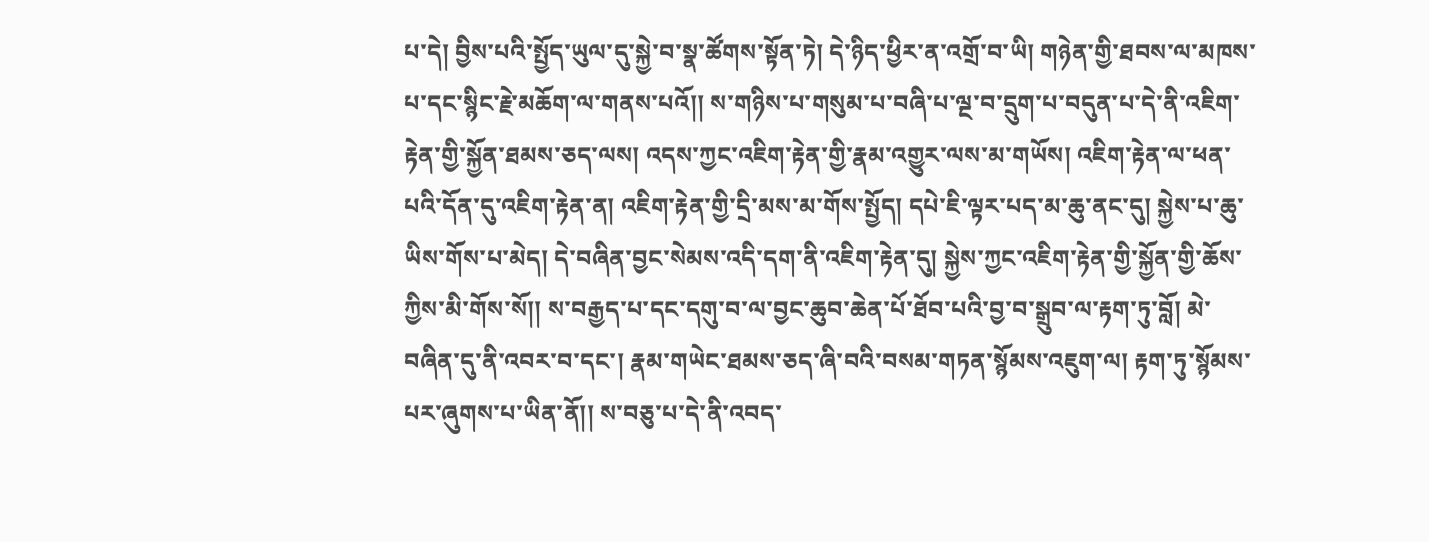པ་དེ། བྱིས་པའི་སྤྱོད་ཡུལ་དུ་སྐྱེ་བ་སྣ་ཚོགས་སྟོན་ཏེ། དེ་ཉིད་ཕྱིར་ན་འགྲོ་བ་ཡི། གཉེན་གྱི་ཐབས་ལ་མཁས་པ་དང་སྙིང་རྗེ་མཆོག་ལ་གནས་པའོ།། ས་གཉིས་པ་གསུམ་པ་བཞི་པ་ལྔ་བ་དྲུག་པ་བདུན་པ་དེ་ནི་འཇིག་རྟེན་གྱི་སྐྱོན་ཐམས་ཅད་ལས། འདས་ཀྱང་འཇིག་རྟེན་གྱི་རྣམ་འགྱུར་ལས་མ་གཡོས། འཇིག་རྟེན་ལ་ཕན་པའི་དོན་དུ་འཇིག་རྟེན་ན། འཇིག་རྟེན་གྱི་དྲི་མས་མ་གོས་སྤྱོད། དཔེ་ཇི་ལྟར་པད་མ་ཆུ་ནང་དུ། སྐྱེས་པ་ཆུ་ཡིས་གོས་པ་མེད། དེ་བཞིན་བྱང་སེམས་འདི་དག་ནི་འཇིག་རྟེན་དུ། སྐྱེས་ཀྱང་འཇིག་རྟེན་གྱི་སྐྱོན་གྱི་ཆོས་ཀྱིས་མི་གོས་སོ།། ས་བརྒྱད་པ་དང་དགུ་བ་ལ་བྱང་ཆུབ་ཆེན་པོ་ཐོབ་པའི་བྱ་བ་སྒྲུབ་ལ་རྟག་ཏུ་བློ། མེ་བཞིན་དུ་ནི་འབར་བ་དང་། རྣམ་གཡེང་ཐམས་ཅད་ཞི་བའི་བསམ་གཏན་སྙོམས་འཇུག་ལ། རྟག་ཏུ་སྙོམས་པར་ཞུགས་པ་ཡིན་ནོ།། ས་བཅུ་པ་དེ་ནི་འབད་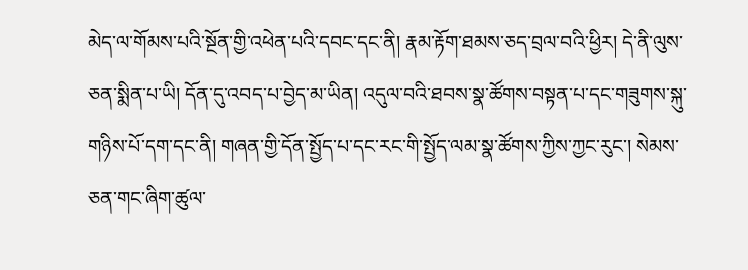མེད་ལ་གོམས་པའི་སྔོན་གྱི་འཕེན་པའི་དབང་དང་ནི། རྣམ་རྟོག་ཐམས་ཅད་བྲལ་བའི་ཕྱིར། དེ་ནི་ལུས་ཅན་སྨིན་པ་ཡི། དོན་དུ་འབད་པ་བྱེད་མ་ཡིན། འདུལ་བའི་ཐབས་སྣ་ཚོགས་བསྟན་པ་དང་གཟུགས་སྐུ་གཉིས་པོ་དག་དང་ནི། གཞན་གྱི་དོན་སྤྱོད་པ་དང་རང་གི་སྤྱོད་ལམ་སྣ་ཚོགས་ཀྱིས་ཀྱང་རུང་། སེམས་ཅན་གང་ཞིག་ཚུལ་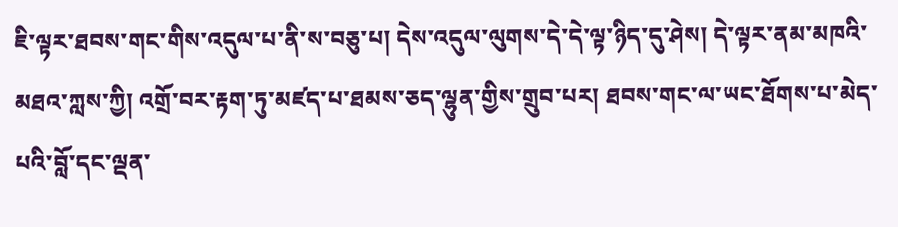ཇི་ལྟར་ཐབས་གང་གིས་འདུལ་པ་ནི་ས་བཅུ་པ། དེས་འདུལ་ལུགས་དེ་དེ་ལྟ་ཉིད་དུ་ཤེས། དེ་ལྟར་ནམ་མཁའི་མཐའ་ཀླས་ཀྱི། འགྲོ་བར་རྟག་ཏུ་མཛད་པ་ཐམས་ཅད་ལྷུན་གྱིས་གྲུབ་པར། ཐབས་གང་ལ་ཡང་ཐོགས་པ་མེད་པའི་བློ་དང་ལྡན་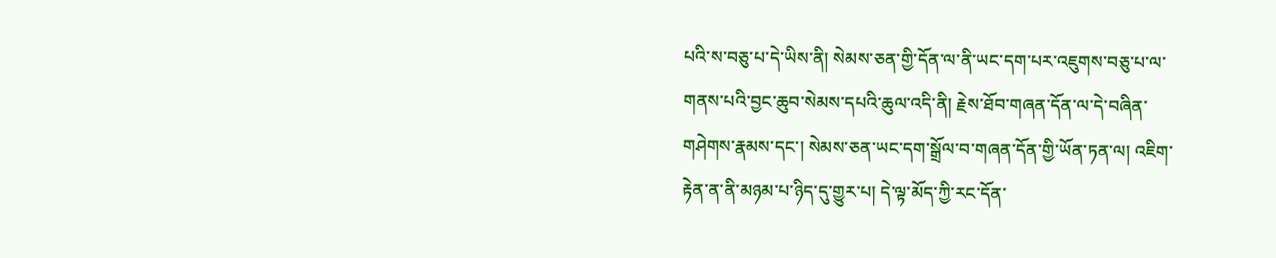པའི་ས་བཅུ་པ་དེ་ཡིས་ནི། སེམས་ཅན་གྱི་དོན་ལ་ནི་ཡང་དག་པར་འཇུགས་བཅུ་པ་ལ་གནས་པའི་བྱང་ཆུབ་སེམས་དཔའི་ཆུལ་འདི་ནི། རྗེས་ཐོབ་གཞན་དོན་ལ་དེ་བཞིན་གཤེགས་རྣམས་དང་། སེམས་ཅན་ཡང་དག་སྒྲོལ་བ་གཞན་དོན་གྱི་ཡོན་ཏན་ལ། འཇིག་རྟེན་ན་ནི་མཉམ་པ་ཉིད་དུ་གྱུར་པ། དེ་ལྟ་མོད་ཀྱི་རང་དོན་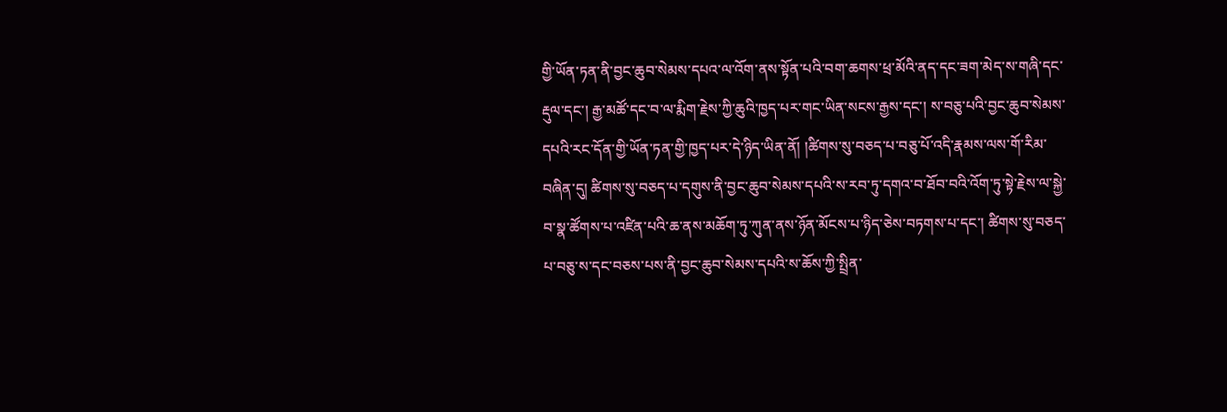གྱི་ཡོན་ཏན་ནི་བྱང་ཆུབ་སེམས་དཔའ་ལ་འོག་ནས་སྟོན་པའི་བག་ཆགས་ཕྲ་མོའི་ནད་དང་ཟག་མེད་ས་གཞི་དང་རྡུལ་དང་། རྒྱ་མཚོ་དང་བ་ལ་རྨིག་རྗེས་ཀྱི་ཆུའི་ཁྱད་པར་གང་ཡིན་སངས་རྒྱས་དང་། ས་བཅུ་པའི་བྱང་ཆུབ་སེམས་དཔའི་རང་དོན་གྱི་ཡོན་ཏན་གྱི་ཁྱད་པར་དེ་ཉིད་ཡིན་ནོ། །ཚིགས་སུ་བཅད་པ་བཅུ་པོ་འདི་རྣམས་ལས་གོ་རིམ་བཞིན་དུ། ཚིགས་སུ་བཅད་པ་དགུས་ནི་བྱང་ཆུབ་སེམས་དཔའི་ས་རབ་ཏུ་དགའ་བ་ཐོབ་བའི་འོག་ཏུ་སྟེ་རྗེས་ལ་སྐྱེ་བ་སྣ་ཚོགས་པ་འཛིན་པའི་ཆ་ནས་མཆོག་ཏུ་ཀུན་ནས་ཉོན་མོངས་པ་ཉིད་ཅེས་བཏགས་པ་དང་། ཚིགས་སུ་བཅད་པ་བཅུ་ས་དང་བཅས་པས་ནི་བྱང་ཆུབ་སེམས་དཔའི་ས་ཆོས་ཀྱི་སྤྲིན་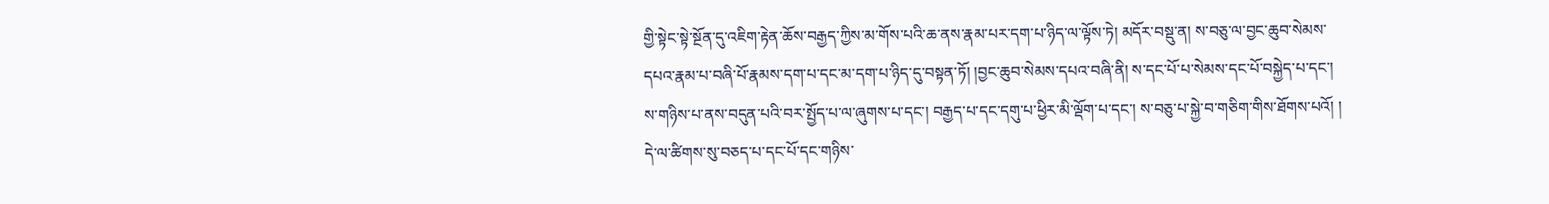གྱི་སྟེང་སྟེ་སྔོན་དུ་འཇིག་རྟེན་ཆོས་བརྒྱད་ཀྱིས་མ་གོས་པའི་ཆ་ནས་རྣམ་པར་དག་པ་ཉིད་ལ་ལྟོས་ཏེ། མདོར་བསྡུ་ན། ས་བཅུ་ལ་བྱང་ཆུབ་སེམས་དཔའ་རྣམ་པ་བཞི་པོ་རྣམས་དག་པ་དང་མ་དག་པ་ཉིད་དུ་བསྟན་ཏོ། །བྱང་ཆུབ་སེམས་དཔའ་བཞི་ནི། ས་དང་པོ་པ་སེམས་དང་པོ་བསྐྱེད་པ་དང་། ས་གཉིས་པ་ནས་བདུན་པའི་བར་སྤྱོད་པ་ལ་ཞུགས་པ་དང་། བརྒྱད་པ་དང་དགུ་པ་ཕྱིར་མི་ལྡོག་པ་དང་། ས་བཅུ་པ་སྐྱེ་བ་གཅིག་གིས་ཐོགས་པའོ། །
དེ་ལ་ཚིགས་སུ་བཅད་པ་དང་པོ་དང་གཉིས་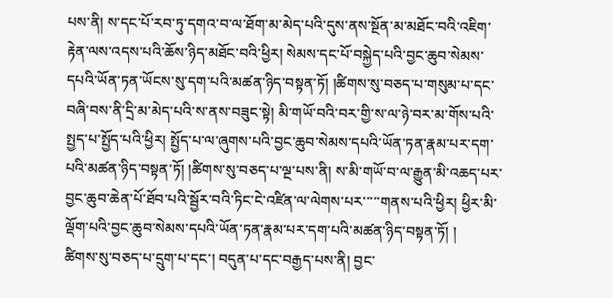པས་ནི། ས་དང་པོ་རབ་ཏུ་དགའ་བ་ལ་ཐོག་མ་མེད་པའི་དུས་ནས་སྔོན་མ་མཐོང་བའི་འཇིག་རྟེན་ལས་འདས་པའི་ཆོས་ཉིད་མཐོང་བའི་ཕྱིར། སེམས་དང་པོ་བསྐྱེད་པའི་བྱང་ཆུབ་སེམས་དཔའི་ཡོན་ཏན་ཡོངས་སུ་དག་པའི་མཚན་ཉིད་བསྟན་ཏོ། །ཚིགས་སུ་བཅད་པ་གསུམ་པ་དང་བཞི་བས་ནི་དྲི་མ་མེད་པའི་ས་ནས་བཟུང་སྟེ། མི་གཡོ་བའི་བར་གྱི་ས་ལ་ཉེ་བར་མ་གོས་པའི་སྤྱད་པ་སྤྱོད་པའི་ཕྱིར། སྤྱོད་པ་ལ་ཞུགས་པའི་བྱང་ཆུབ་སེམས་དཔའི་ཡོན་ཏན་རྣམ་པར་དག་པའི་མཚན་ཉིད་བསྟན་ཏོ། །ཚིགས་སུ་བཅད་པ་ལྔ་པས་ནི། ས་མི་གཡོ་བ་ལ་རྒྱུན་མི་འཆད་པར་བྱང་ཆུབ་ཆེན་པོ་ཐོབ་པའི་སྦྱོར་བའི་ཏིང་ངེ་འཛིན་ལ་ལེགས་པར་་་་་གནས་པའི་ཕྱིར། ཕྱིར་མི་ལྡོག་པའི་བྱང་ཆུབ་སེམས་དཔའི་ཡོན་ཏན་རྣམ་པར་དག་པའི་མཚན་ཉིད་བསྟན་ཏོ། །
ཚིགས་སུ་བཅད་པ་དྲུག་པ་དང་། བདུན་པ་དང་བརྒྱད་པས་ནི། བྱང་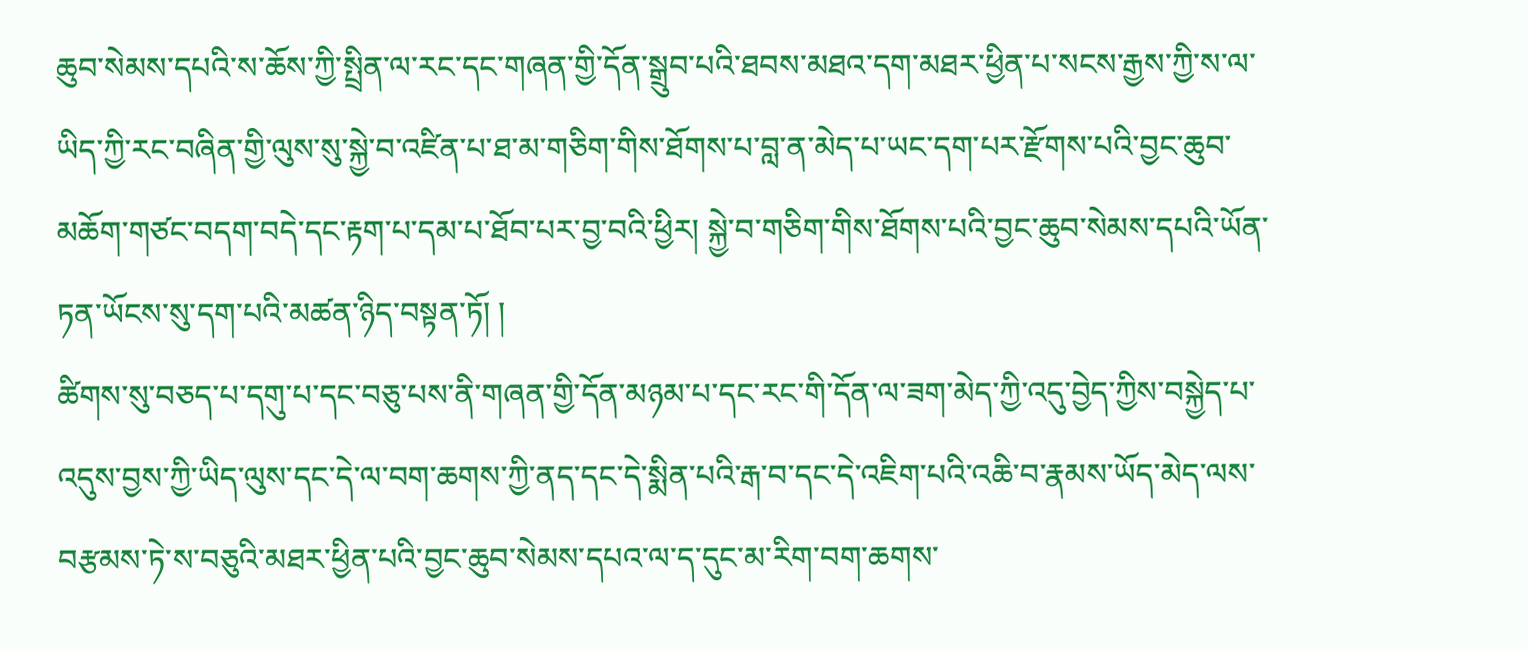ཆུབ་སེམས་དཔའི་ས་ཆོས་ཀྱི་སྤྲིན་ལ་རང་དང་གཞན་གྱི་དོན་སྒྲུབ་པའི་ཐབས་མཐའ་དག་མཐར་ཕྱིན་པ་སངས་རྒྱས་ཀྱི་ས་ལ་ཡིད་ཀྱི་རང་བཞིན་གྱི་ལུས་སུ་སྐྱེ་བ་འཛིན་པ་ཐ་མ་གཅིག་གིས་ཐོགས་པ་བླ་ན་མེད་པ་ཡང་དག་པར་རྫོགས་པའི་བྱང་ཆུབ་མཆོག་གཙང་བདག་བདེ་དང་རྟག་པ་དམ་པ་ཐོབ་པར་བྱ་བའི་ཕྱིར། སྐྱེ་བ་གཅིག་གིས་ཐོགས་པའི་བྱང་ཆུབ་སེམས་དཔའི་ཡོན་ཏན་ཡོངས་སུ་དག་པའི་མཚན་ཉིད་བསྟན་ཏོ། །
ཚིགས་སུ་བཅད་པ་དགུ་པ་དང་བཅུ་པས་ནི་གཞན་གྱི་དོན་མཉམ་པ་དང་རང་གི་དོན་ལ་ཟག་མེད་ཀྱི་འདུ་བྱེད་ཀྱིས་བསྐྱེད་པ་འདུས་བྱས་ཀྱི་ཡིད་ལུས་དང་དེ་ལ་བག་ཆགས་ཀྱི་ནད་དང་དེ་སྨིན་པའི་རྒ་བ་དང་དེ་འཇིག་པའི་འཆི་བ་རྣམས་ཡོད་མེད་ལས་བརྩམས་ཏེ་ས་བཅུའི་མཐར་ཕྱིན་པའི་བྱང་ཆུབ་སེམས་དཔའ་ལ་ད་དུང་མ་རིག་བག་ཆགས་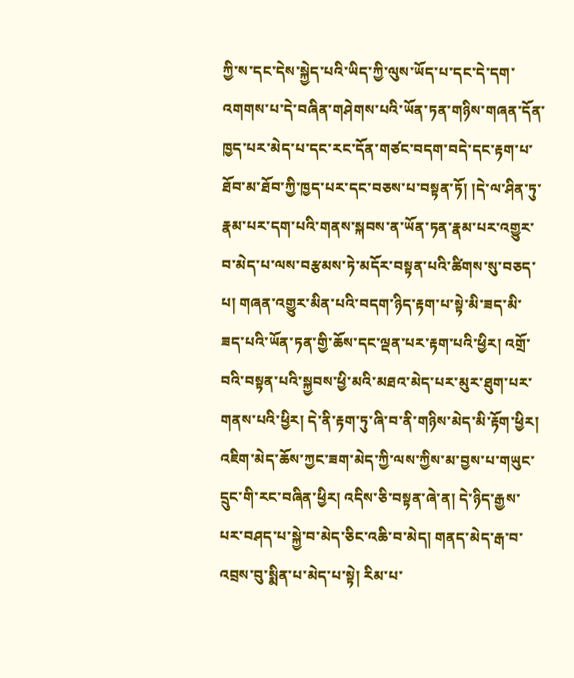ཀྱི་ས་དང་དེས་སྐྱེད་པའི་ཡིད་ཀྱི་ལུས་ཡོད་པ་དང་དེ་དག་འགགས་པ་དེ་བཞིན་གཤེགས་པའི་ཡོན་ཏན་གཉིས་གཞན་དོན་ཁྱད་པར་མེད་པ་དང་རང་དོན་གཙང་བདག་བདེ་དང་རྟག་པ་ཐོབ་མ་ཐོབ་ཀྱི་ཁྱད་པར་དང་བཅས་པ་བསྟན་ཏོ། །དེ་ལ་ཤིན་ཏུ་རྣམ་པར་དག་པའི་གནས་སྐབས་ན་ཡོན་ཏན་རྣམ་པར་འགྱུར་བ་མེད་པ་ལས་བརྩམས་ཏེ་མདོར་བསྟན་པའི་ཚིགས་སུ་བཅད་པ། གཞན་འགྱུར་མིན་པའི་བདག་ཉིད་རྟག་པ་སྟེ་མི་ཟད་མི་ཟད་པའི་ཡོན་ཏན་གྱི་ཆོས་དང་ལྡན་པར་རྟག་པའི་ཕྱིར། འགྲོ་བའི་བསྟན་པའི་སྐྱབས་ཕྱི་མའི་མཐའ་མེད་པར་མུར་ཐུག་པར་གནས་པའི་ཕྱིར། དེ་ནི་རྟག་ཏུ་ཞི་བ་ནི་གཉིས་མེད་མི་རྟོག་ཕྱིར། འཇིག་མེད་ཆོས་ཀྱང་ཟག་མེད་ཀྱི་ལས་ཀྱིས་མ་བྱས་པ་གཡུང་དྲུང་གི་རང་བཞིན་ཕྱིར། འདིས་ཅི་བསྟན་ཞེ་ན། དེ་ཉིད་རྒྱས་པར་བཤད་པ་སྐྱེ་བ་མེད་ཅིང་འཆི་བ་མེད། གནད་མེད་རྒ་བ་འབྲས་བུ་སྨིན་པ་མེད་པ་སྟེ། རིམ་པ་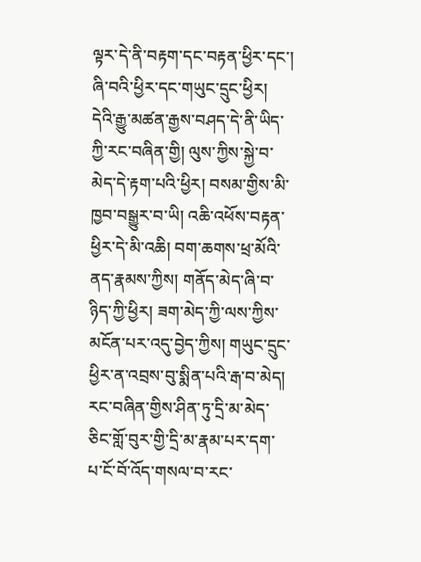ལྟར་དེ་ནི་བརྟག་དང་བརྟན་ཕྱིར་དང་། ཞི་བའི་ཕྱིར་དང་གཡུང་དྲུང་ཕྱིར། དེའི་རྒྱུ་མཚན་རྒྱས་བཤད་དེ་ནི་ཡིད་ཀྱི་རང་བཞིན་གྱི། ལུས་ཀྱིས་སྐྱེ་བ་མེད་དེ་རྟག་པའི་ཕྱིར། བསམ་གྱིས་མི་ཁྱབ་བསྒྱུར་བ་ཡི། འཆི་འཕོས་བརྟན་ཕྱིར་དེ་མི་འཆི། བག་ཆགས་ཕྲ་མོའི་ནད་རྣམས་ཀྱིས། གནོད་མེད་ཞི་བ་ཉིད་ཀྱི་ཕྱིར། ཟག་མེད་ཀྱི་ལས་ཀྱིས་མངོན་པར་འདུ་བྱེད་ཀྱིས། གཡུང་དྲུང་ཕྱིར་ན་འབྲས་བུ་སྨིན་པའི་རྒ་བ་མེད། རང་བཞིན་གྱིས་ཤིན་ཏུ་དྲི་མ་མེད་ཅིང་གློ་བུར་གྱི་དྲི་མ་རྣམ་པར་དག་པ་ངོ་བོ་འོད་གསལ་བ་རང་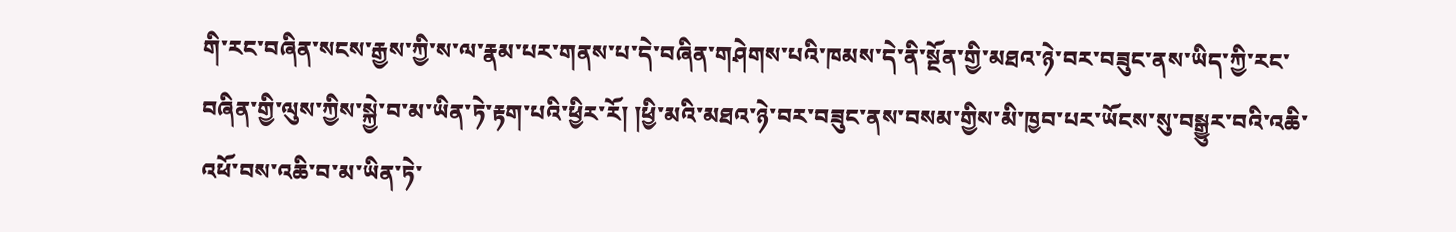གི་རང་བཞིན་སངས་རྒྱས་ཀྱི་ས་ལ་རྣམ་པར་གནས་པ་དེ་བཞིན་གཤེགས་པའི་ཁམས་དེ་ནི་སྔོན་གྱི་མཐའ་ཉེ་བར་བཟུང་ནས་ཡིད་ཀྱི་རང་བཞིན་གྱི་ལུས་ཀྱིས་སྐྱེ་བ་མ་ཡིན་ཏེ་རྟག་པའི་ཕྱིར་རོ། །ཕྱི་མའི་མཐའ་ཉེ་བར་བཟུང་ནས་བསམ་གྱིས་མི་ཁྱབ་པར་ཡོངས་སུ་བསྒྱུར་བའི་འཆི་འཕོ་བས་འཆི་བ་མ་ཡིན་ཏེ་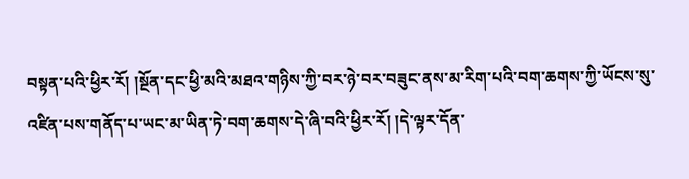བསྟན་པའི་ཕྱིར་རོ། །སྔོན་དང་ཕྱི་མའི་མཐའ་གཉིས་ཀྱི་བར་ཉེ་བར་བཟུང་ནས་མ་རིག་པའི་བག་ཆགས་ཀྱི་ཡོངས་སུ་འཛིན་པས་གནོད་པ་ཡང་མ་ཡིན་ཏེ་བག་ཆགས་དེ་ཞི་བའི་ཕྱིར་རོ། །དེ་ལྟར་དོན་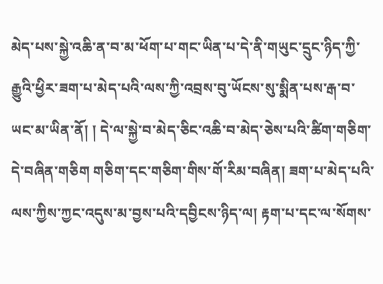མེད་པས་སྐྱེ་འཆི་ན་བ་མ་ཕོག་པ་གང་ཡིན་པ་དེ་ནི་གཡུང་དྲུང་ཉིད་ཀྱི་རྒྱུའི་ཕྱིར་ཟག་པ་མེད་པའི་ལས་ཀྱི་འབྲས་བུ་ཡོངས་སུ་སྨིན་པས་རྒ་བ་ཡང་མ་ཡིན་ནོ། ། དེ་ལ་སྐྱེ་བ་མེད་ཅིང་འཆི་བ་མེད་ཅེས་པའི་ཚིག་གཅིག་དེ་བཞིན་གཅིག གཅིག་དང་གཅིག་གིས་གོ་རིམ་བཞིན། ཟག་པ་མེད་པའི་ལས་ཀྱིས་ཀྱང་འདུས་མ་བྱས་པའི་དབྱིངས་ཉིད་ལ། རྟག་པ་དང་ལ་སོགས་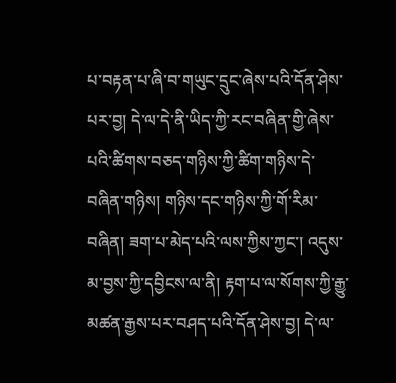པ་བརྟན་པ་ཞི་བ་གཡུང་དྲུང་ཞེས་པའི་དོན་ཤེས་པར་བྱ། དེ་ལ་དེ་ནི་ཡིད་ཀྱི་རང་བཞིན་གྱི་ཞེས་པའི་ཚིགས་བཅད་གཉིས་ཀྱི་ཚིག་གཉིས་དེ་བཞིན་གཉིས། གཉིས་དང་གཉིས་ཀྱི་གོ་རིམ་བཞིན། ཟག་པ་མེད་པའི་ལས་ཀྱིས་ཀྱང་། འདུས་མ་བྱས་ཀྱི་དབྱིངས་ལ་ནི། རྟག་པ་ལ་སོགས་ཀྱི་རྒྱུ་མཚན་རྒྱས་པར་བཤད་པའི་དོན་ཤེས་བྱ། དེ་ལ་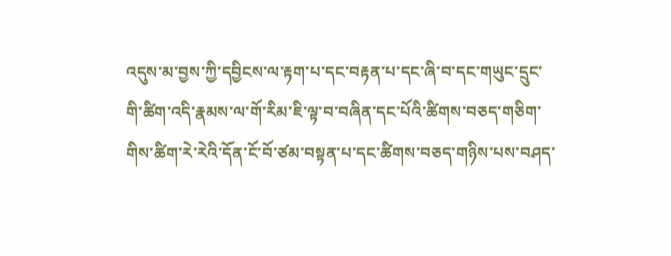འདུས་མ་བྱས་ཀྱི་དབྱིངས་ལ་རྟག་པ་དང་བརྟན་པ་དང་ཞི་བ་དང་གཡུང་དྲུང་གི་ཚིག་འདི་རྣམས་ལ་གོ་རིམ་ཇི་ལྟ་བ་བཞིན་དང་པོའི་ཚིགས་བཅད་གཅིག་གིས་ཚིག་རེ་རེའི་དོན་ངོ་བོ་ཙམ་བསྟན་པ་དང་ཚིགས་བཅད་གཉིས་པས་བཤད་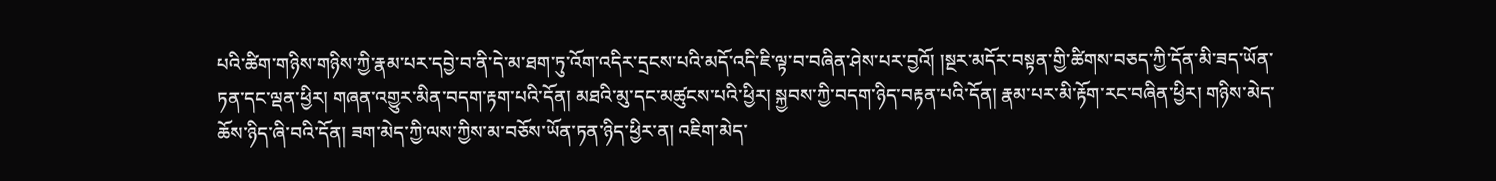པའི་ཚིག་གཉིས་གཉིས་ཀྱི་རྣམ་པར་དབྱེ་བ་ནི་དེ་མ་ཐག་ཏུ་འོག་འདིར་དྲངས་པའི་མདོ་འདི་ཇི་ལྟ་བ་བཞིན་ཤེས་པར་བྱའོ། །སྔར་མདོར་བསྟན་གྱི་ཚིགས་བཅད་ཀྱི་དོན་མི་ཟད་ཡོན་ཏན་དང་ལྡན་ཕྱིར། གཞན་འགྱུར་མིན་བདག་རྟག་པའི་དོན། མཐའི་མུ་དང་མཚུངས་པའི་ཕྱིར། སྐྱབས་ཀྱི་བདག་ཉིད་བརྟན་པའི་དོན། རྣམ་པར་མི་རྟོག་རང་བཞིན་ཕྱིར། གཉིས་མེད་ཆོས་ཉིད་ཞི་བའི་དོན། ཟག་མེད་ཀྱི་ལས་ཀྱིས་མ་བཅོས་ཡོན་ཏན་ཉིད་ཕྱིར་ན། འཇིག་མེད་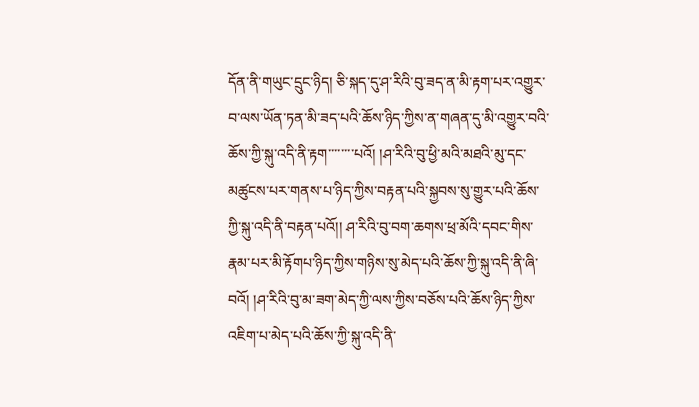དོན་ནི་གཡུང་དྲུང་ཉིད། ཅི་སྐད་དུ་ཤ་རིའི་བུ་ཟད་ན་མི་རྟག་པར་འགྱུར་བ་ལས་ཡོན་ཏན་མི་ཟད་པའི་ཆོས་ཉིད་ཀྱིས་ན་གཞན་དུ་མི་འགྱུར་བའི་ཆོས་ཀྱི་སྐུ་འདི་ནི་རྟག་་་་་་་་པའོ། །ཤ་རིའི་བུ་ཕྱི་མའི་མཐའི་མུ་དང་མཚུངས་པར་གནས་པ་ཉིད་ཀྱིས་བརྟན་པའི་སྐྱབས་སུ་གྱུར་པའི་ཆོས་ཀྱི་སྐུ་འདི་ནི་བརྟན་པའོ།། ཤ་རིའི་བུ་བག་ཆགས་ཕྲ་མོའི་དབང་གིས་རྣམ་པར་མི་རྟོགཔ་ཉིད་ཀྱིས་གཉིས་སུ་མེད་པའི་ཆོས་ཀྱི་སྐུ་འདི་ནི་ཞི་བའོ། །ཤ་རིའི་བུ་མ་ཟག་མེད་ཀྱི་ལས་ཀྱིས་བཅོས་པའི་ཆོས་ཉིད་ཀྱིས་འཇིག་པ་མེད་པའི་ཆོས་ཀྱི་སྐུ་འདི་ནི་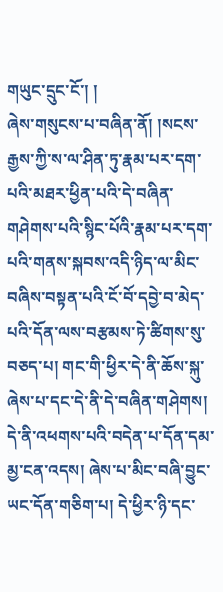གཡུང་དྲུང་ངོ་། །
ཞེས་གསུངས་པ་བཞིན་ནོ། །སངས་རྒྱས་ཀྱི་ས་ལ་ཤིན་ཏུ་རྣམ་པར་དག་པའི་མཐར་ཕྱིན་པའི་དེ་བཞིན་གཤེགས་པའི་སྙིང་པོའི་རྣམ་པར་དག་པའི་གནས་སྐབས་འདི་ཉིད་ལ་མིང་བཞིས་བསྟན་པའི་ངོ་བོ་དབྱེ་བ་མེད་པའི་དོན་ལས་བརྩམས་ཏེ་ཚིགས་སུ་བཅད་པ། གང་གི་ཕྱིར་དེ་ནི་ཆོས་སྐུ་ཞེས་པ་དང་དེ་ནི་དེ་བཞིན་གཤེགས། དེ་ནི་འཕགས་པའི་བདེན་པ་དོན་དམ་མྱ་ངན་འདས། ཞེས་པ་མིང་བཞི་བྱུང་ཡང་དོན་གཅིག་པ། དེ་ཕྱིར་ཉི་དང་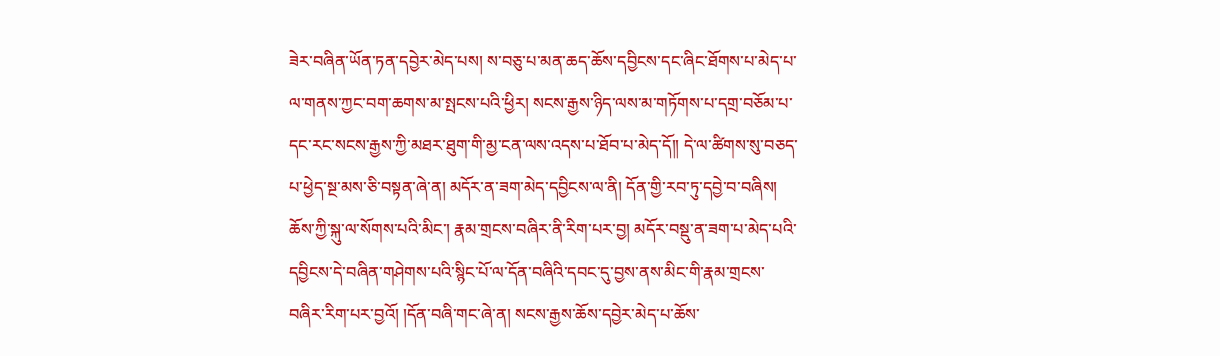ཟེར་བཞིན་ཡོན་ཏན་དབྱེར་མེད་པས། ས་བཅུ་པ་མན་ཆད་ཆོས་དབྱིངས་དང་ཞིང་ཐོགས་པ་མེད་པ་ལ་གནས་ཀྱང་བག་ཆགས་མ་སྤངས་པའི་ཕྱིར། སངས་རྒྱས་ཉིད་ལས་མ་གཏོགས་པ་དགྲ་བཅོམ་པ་དང་རང་སངས་རྒྱས་ཀྱི་མཐར་ཐུག་གི་མྱ་ངན་ལས་འདས་པ་ཐོབ་པ་མེད་དོ།། དེ་ལ་ཚིགས་སུ་བཅད་པ་ཕྱེད་སྔ་མས་ཅི་བསྟན་ཞེ་ན། མདོར་ན་ཟག་མེད་དབྱིངས་ལ་ནི། དོན་གྱི་རབ་ཏུ་དབྱེ་བ་བཞིས། ཆོས་ཀྱི་སྐུ་ལ་སོགས་པའི་མིང་། རྣམ་གྲངས་བཞིར་ནི་རིག་པར་བྱ། མདོར་བསྡུ་ན་ཟག་པ་མེད་པའི་དབྱིངས་དེ་བཞིན་གཤེགས་པའི་སྙིང་པོ་ལ་དོན་བཞིའི་དབང་དུ་བྱས་ནས་མིང་གི་རྣམ་གྲངས་བཞིར་རིག་པར་བྱའོ། །དོན་བཞི་གང་ཞེ་ན། སངས་རྒྱས་ཆོས་དབྱེར་མེད་པ་ཆོས་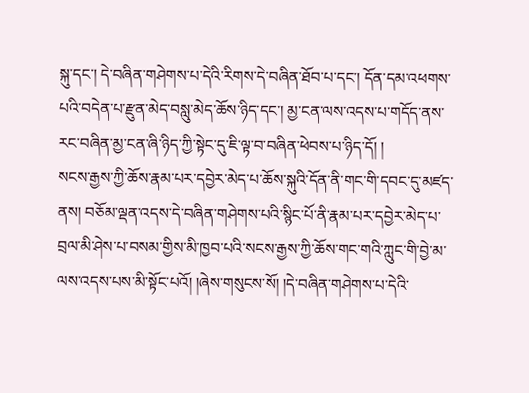སྐུ་དང་། དེ་བཞིན་གཤེགས་པ་དེའི་རིགས་དེ་བཞིན་ཐོབ་པ་དང་། དོན་དམ་འཕགས་པའི་བདེན་པ་རྫུན་མེད་བསླུ་མེད་ཆོས་ཉིད་དང་། མྱ་ངན་ལས་འདས་པ་གདོད་ནས་རང་བཞིན་མྱ་ངན་ཞི་ཉིད་ཀྱི་སྟེང་དུ་ཇི་ལྟ་བ་བཞིན་ཕེབས་པ་ཉིད་དོ། །
སངས་རྒྱས་ཀྱི་ཆོས་རྣམ་པར་དབྱེར་མེད་པ་ཆོས་སྐུའི་དོན་ནི་གང་གི་དབང་དུ་མཛད་ནས། བཅོམ་ལྡན་འདས་དེ་བཞིན་གཤེགས་པའི་སྙིང་པོ་ནི་རྣམ་པར་དབྱེར་མེད་པ་བྲལ་མི་ཤེས་པ་བསམ་གྱིས་མི་ཁྱབ་པའི་སངས་རྒྱས་ཀྱི་ཆོས་གང་གའི་ཀླུང་གི་བྱེ་མ་ལས་འདས་པས་མི་སྟོང་པའོ། །ཞེས་གསུངས་སོ། །དེ་བཞིན་གཤེགས་པ་དེའི་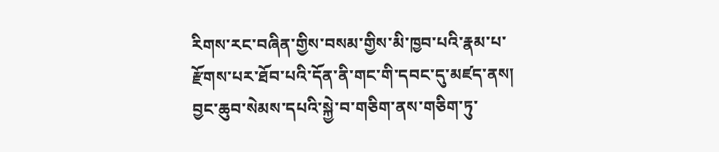རིགས་རང་བཞིན་གྱིས་བསམ་གྱིས་མི་ཁྱབ་པའི་རྣམ་པ་རྫོགས་པར་ཐོབ་པའི་དོན་ནི་གང་གི་དབང་དུ་མཛད་ནས། བྱང་ཆུབ་སེམས་དཔའི་སྐྱེ་བ་གཅིག་ནས་གཅིག་ཏུ་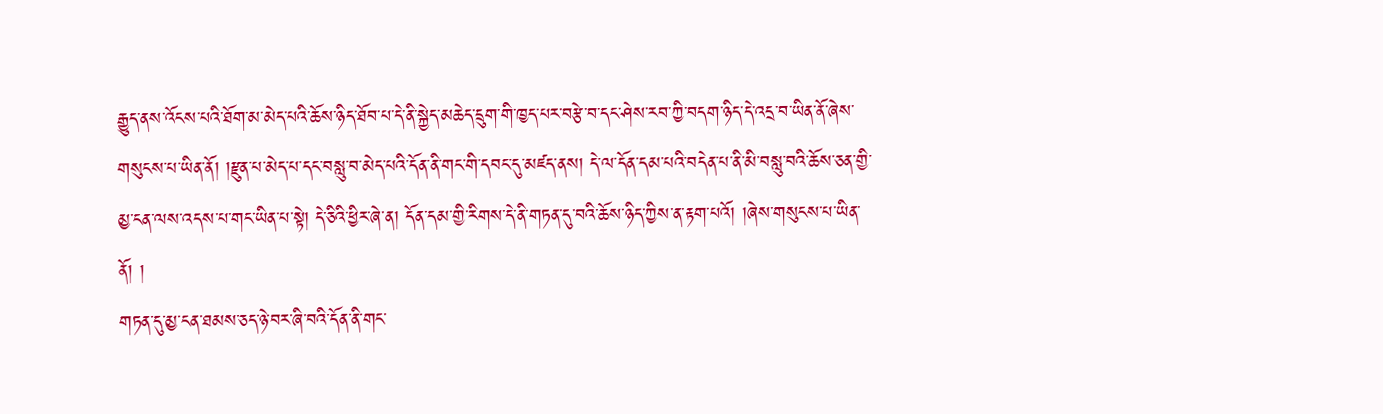རྒྱུད་ནས་འོངས་པའི་ཐོག་མ་མེད་པའི་ཆོས་ཉིད་ཐོབ་པ་དེ་ནི་སྐྱེད་མཆེད་དྲུག་གི་ཁྱད་པར་བརྩེ་བ་དང་ཤེས་རབ་ཀྱི་བདག་ཉིད་དེ་འདྲ་བ་ཡིན་ནོ་ཞེས་གསུངས་པ་ཡིན་ནོ། །རྫུན་པ་མེད་པ་དང་བསླུ་བ་མེད་པའི་དོན་ནི་གང་གི་དབང་དུ་མཛད་ནས། དེ་ལ་དོན་དམ་པའི་བདེན་པ་ནི་མི་བསླུ་བའི་ཆོས་ཅན་གྱི་མྱ་ངན་ལས་འདས་པ་གང་ཡིན་པ་སྟེ། དེ་ཅིའི་ཕྱིར་ཞེ་ན། དོན་དམ་གྱི་རིགས་དེ་ནི་གཏན་དུ་བའི་ཆོས་ཉིད་ཀྱིས་ན་རྟག་པའོ། །ཞེས་གསུངས་པ་ཡིན་ནོ། །
གཏན་དུ་མྱ་ངན་ཐམས་ཅད་ཉེ་བར་ཞི་བའི་དོན་ནི་གང་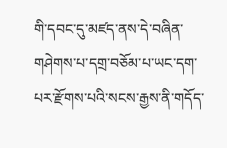གི་དབང་དུ་མཛད་ནས་དེ་བཞིན་གཤེགས་པ་དགྲ་བཅོམ་པ་ཡང་དག་པར་རྫོགས་པའི་སངས་རྒྱས་ནི་གདོད་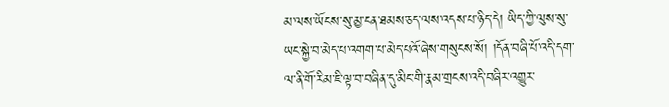མ་ལས་ཡོངས་སུ་མྱ་ངན་ཐམས་ཅད་ལས་འདས་པ་ཉིད་དེ། ཡིད་ཀྱི་ལུས་སུ་ཡང་སྐྱེ་བ་མེད་པ་འགག་པ་མེད་པའོ་ཞེས་གསུངས་སོ། །དོན་བཞི་པོ་འདི་དག་ལ་ནི་གོ་རིམ་ཇི་ལྟ་བ་བཞིན་དུ་མིང་གི་རྣམ་གྲངས་འདི་བཞིར་འགྱུར་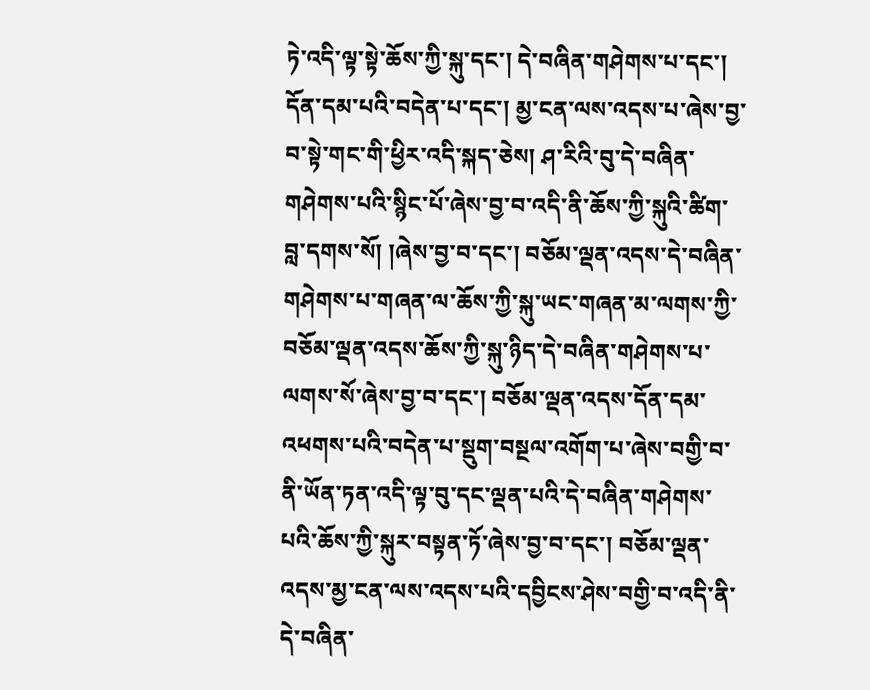ཏེ་འདི་ལྟ་སྟེ་ཆོས་ཀྱི་སྐུ་དང་། དེ་བཞིན་གཤེགས་པ་དང་། དོན་དམ་པའི་བདེན་པ་དང་། མྱ་ངན་ལས་འདས་པ་ཞེས་བྱ་བ་སྟེ་གང་གི་ཕྱིར་འདི་སྐད་ཅེས། ཤ་རིའི་བུ་དེ་བཞིན་གཤེགས་པའི་སྙིང་པོ་ཞེས་བྱ་བ་འདི་ནི་ཆོས་ཀྱི་སྐུའི་ཚིག་བླ་དགས་སོ། །ཞེས་བྱ་བ་དང་། བཅོམ་ལྡན་འདས་དེ་བཞིན་གཤེགས་པ་གཞན་ལ་ཆོས་ཀྱི་སྐུ་ཡང་གཞན་མ་ལགས་ཀྱི་བཅོམ་ལྡན་འདས་ཆོས་ཀྱི་སྐུ་ཉིད་དེ་བཞིན་གཤེགས་པ་ལགས་སོ་ཞེས་བྱ་བ་དང་། བཅོམ་ལྡན་འདས་དོན་དམ་འཕགས་པའི་བདེན་པ་སྡུག་བསྔལ་འགོག་པ་ཞེས་བགྱི་བ་ནི་ཡོན་ཏན་འདི་ལྟ་བུ་དང་ལྡན་པའི་དེ་བཞིན་གཤེགས་པའི་ཆོས་ཀྱི་སྐུར་བསྟན་ཏོ་ཞེས་བྱ་བ་དང་། བཅོམ་ལྡན་འདས་མྱ་ངན་ལས་འདས་པའི་དབྱིངས་ཤེས་བགྱི་བ་འདི་ནི་དེ་བཞིན་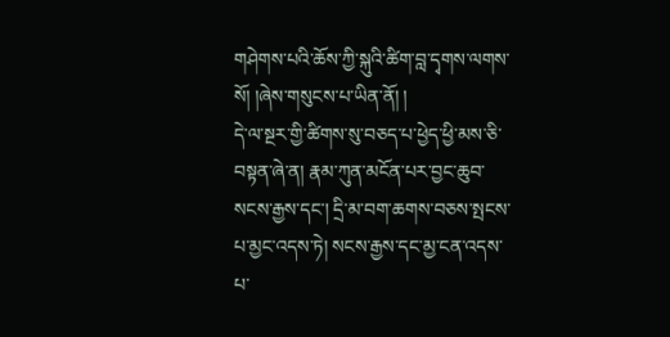གཤེགས་པའི་ཆོས་ཀྱི་སྐུའི་ཚིག་བླ་དྭགས་ལགས་སོ། །ཞེས་གསུངས་པ་ཡིན་ནོ། །
དེ་ལ་སྔར་གྱི་ཚིགས་སུ་བཅད་པ་ཕྱེད་ཕྱི་མས་ཅི་བསྟན་ཞེ་ན། རྣམ་ཀུན་མངོན་པར་བྱང་ཆུབ་སངས་རྒྱས་དང་། དྲི་མ་བག་ཆགས་བཅས་སྤངས་པ་མྱང་འདས་ཏེ། སངས་རྒྱས་དང་མྱ་ངན་འདས་པ་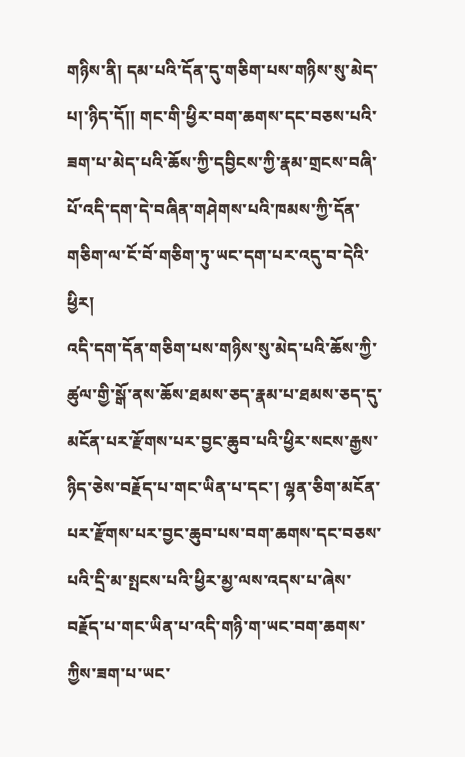གཉིས་ནི། དམ་པའི་དོན་དུ་གཅིག་པས་གཉིས་སུ་མེད་པ།་ཉིད་དོ།། གང་གི་ཕྱིར་བག་ཆགས་དང་བཅས་པའི་ཟག་པ་མེད་པའི་ཆོས་ཀྱི་དབྱིངས་ཀྱི་རྣམ་གྲངས་བཞི་པོ་འདི་དག་དེ་བཞིན་གཤེགས་པའི་ཁམས་ཀྱི་དོན་གཅིག་ལ་ངོ་བོ་གཅིག་ཏུ་ཡང་དག་པར་འདུ་བ་དེའི་ཕྱིར།
འདི་དག་དོན་གཅིག་པས་གཉིས་སུ་མེད་པའི་ཆོས་ཀྱི་ཚུལ་གྱི་སྒོ་ནས་ཆོས་ཐམས་ཅད་རྣམ་པ་ཐམས་ཅད་དུ་མངོན་པར་རྫོགས་པར་བྱང་ཆུབ་པའི་ཕྱིར་སངས་རྒྱས་ཉིད་ཅེས་བརྗོད་པ་གང་ཡིན་པ་དང་། ལྷན་ཅིག་མངོན་པར་རྫོགས་པར་བྱང་ཆུབ་པས་བག་ཆགས་དང་བཅས་པའི་དྲི་མ་སྤངས་པའི་ཕྱིར་མྱ་ལས་འདས་པ་ཞེས་བརྗོད་པ་གང་ཡིན་པ་འདི་གཉི་ག་ཡང་བག་ཆགས་ཀྱིས་ཟག་པ་ཡང་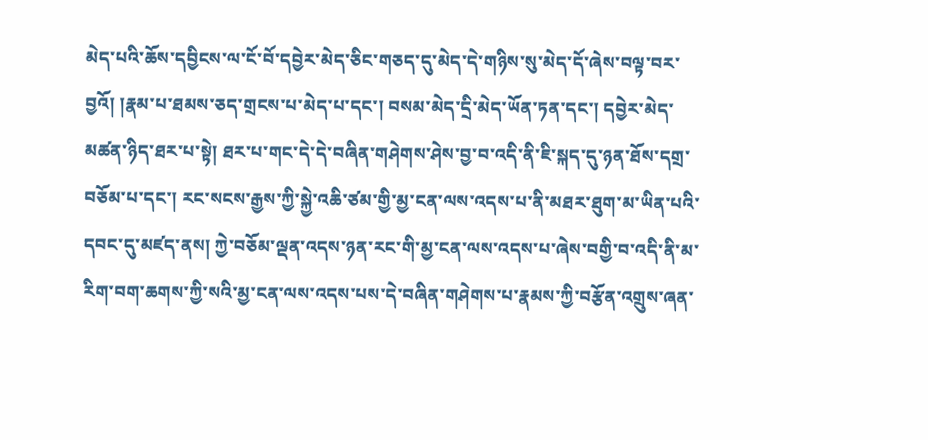མེད་པའི་ཆོས་དབྱིངས་ལ་ངོ་བོ་དབྱེར་མེད་ཅིང་གཅད་དུ་མེད་དེ་གཉིས་སུ་མེད་དོ་ཞེས་བལྟ་བར་བྱའོ། །རྣམ་པ་ཐམས་ཅད་གྲངས་པ་མེད་པ་དང་། བསམ་མེད་དྲི་མེད་ཡོན་ཏན་དང་། དབྱེར་མེད་མཚན་ཉིད་ཐར་པ་སྟེ། ཐར་པ་གང་དེ་དེ་བཞིན་གཤེགས་ཤེས་བྱ་བ་འདི་ནི་ཇི་སྐད་དུ་ཉན་ཐོས་དགྲ་བཅོམ་པ་དང་། རང་སངས་རྒྱས་ཀྱི་སྐྱེ་འཆི་ཙམ་གྱི་མྱ་ངན་ལས་འདས་པ་ནི་མཐར་ཐུག་མ་ཡིན་པའི་དབང་དུ་མཛད་ནས། ཀྱེ་བཅོམ་ལྡན་འདས་ཉན་རང་གི་མྱ་ངན་ལས་འདས་པ་ཞེས་བགྱི་བ་འདི་ནི་མ་རིག་བག་ཆགས་ཀྱི་སའི་མྱ་ངན་ལས་འདས་པས་དེ་བཞིན་གཤེགས་པ་རྣམས་ཀྱི་བརྩོན་འགྲུས་ཞན་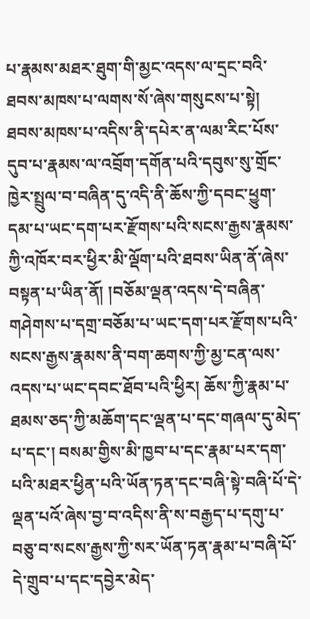པ་རྣམས་མཐར་ཐུག་གི་མྱང་འདས་ལ་དྲང་བའི་ཐབས་མཁས་པ་ལགས་སོ་ཞེས་གསུངས་པ་སྟེ། ཐབས་མཁས་པ་འདིས་ནི་དཔེར་ན་ལམ་རིང་པོས་དུབ་པ་རྣམས་ལ་འབྲོག་དགོན་པའི་དབུས་སུ་གྲོང་ཁྱེར་སྤྲུལ་བ་བཞིན་དུ་འདི་ནི་ཆོས་ཀྱི་དབང་ཕྱུག་དམ་པ་ཡང་དག་པར་རྫོགས་པའི་སངས་རྒྱས་རྣམས་ཀྱི་འཁོར་བར་ཕྱིར་མི་ལྡོག་པའི་ཐབས་ཡིན་ནོ་ཞེས་བསྟན་པ་ཡིན་ནོ། །བཅོམ་ལྡན་འདས་དེ་བཞིན་གཤེགས་པ་དགྲ་བཅོམ་པ་ཡང་དག་པར་རྫོགས་པའི་སངས་རྒྱས་རྣམས་ནི་བག་ཆགས་ཀྱི་མྱ་ངན་ལས་འདས་པ་ཡང་དབང་ཐོབ་པའི་ཕྱིར། ཆོས་ཀྱི་རྣམ་པ་ཐམས་ཅད་ཀྱི་མཆོག་དང་ལྡན་པ་དང་གཞལ་དུ་མེད་པ་དང་། བསམ་གྱིས་མི་ཁྱབ་པ་དང་རྣམ་པར་དག་པའི་མཐར་ཕྱིན་པའི་ཡོན་ཏན་དང་བཞི་སྟེ་བཞི་པོ་དེ་ལྡན་པའོ་ཞེས་བྱ་བ་འདིས་ནི་ས་བརྒྱད་པ་དགུ་པ་བཅུ་བ་སངས་རྒྱས་ཀྱི་སར་ཡོན་ཏན་རྣམ་པ་བཞི་པོ་དེ་གྲུབ་པ་དང་དབྱེར་མེད་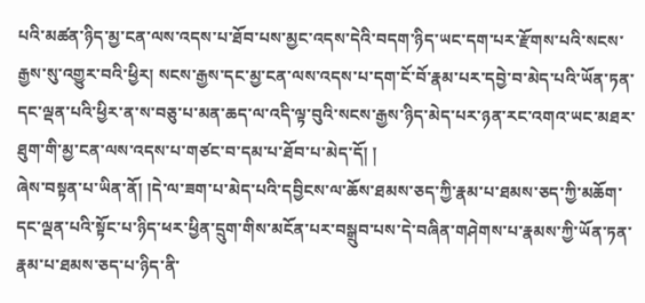པའི་མཚན་ཉིད་མྱ་ངན་ལས་འདས་པ་ཐོབ་པས་མྱང་འདས་དེའི་བདག་ཉིད་ཡང་དག་པར་རྫོགས་པའི་སངས་རྒྱས་སུ་འགྱུར་བའི་ཕྱིར། སངས་རྒྱས་དང་མྱ་ངན་ལས་འདས་པ་དག་ངོ་བོ་རྣམ་པར་དབྱེ་བ་མེད་པའི་ཡོན་ཏན་དང་ལྡན་པའི་ཕྱིར་ན་ས་བཅུ་པ་མན་ཆད་ལ་འདི་ལྟ་བུའི་སངས་རྒྱས་ཉིད་མེད་པར་ཉན་རང་འགའ་ཡང་མཐར་ཐུག་གི་མྱ་ངན་ལས་འདས་པ་གཙང་བ་དམ་པ་ཐོབ་པ་མེད་དོ། །
ཞེས་བསྟན་པ་ཡིན་ནོ། །དེ་ལ་ཟག་པ་མེད་པའི་དབྱིངས་ལ་ཆོས་ཐམས་ཅད་ཀྱི་རྣམ་པ་ཐམས་ཅད་ཀྱི་མཆོག་དང་ལྡན་པའི་སྟོང་པ་ཉིད་ཕར་ཕྱིན་དྲུག་གིས་མངོན་པར་བསྒྲུབ་པས་དེ་བཞིན་གཤེགས་པ་རྣམས་ཀྱི་ཡོན་ཏན་རྣམ་པ་ཐམས་ཅད་པ་ཉིད་ནི་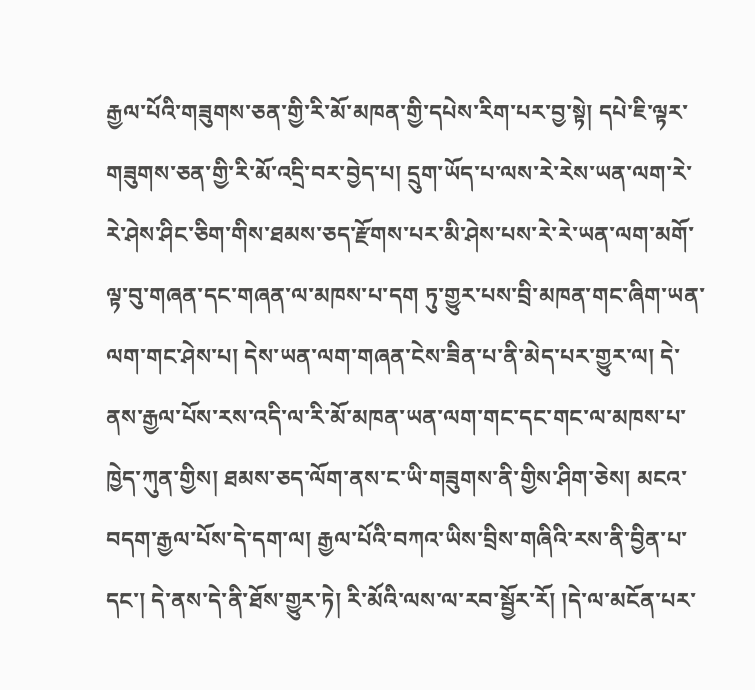རྒྱལ་པོའི་གཟུགས་ཅན་གྱི་རི་མོ་མཁན་གྱི་དཔེས་རིག་པར་བྱ་སྟེ། དཔེ་ཇི་ལྟར་གཟུགས་ཅན་གྱི་རི་མོ་འདྲི་བར་བྱེད་པ། དྲུག་ཡོད་པ་ལས་རེ་རེས་ཡན་ལག་རེ་རེ་ཤེས་ཤིང་ཅིག་གིས་ཐམས་ཅད་རྫོགས་པར་མི་ཤེས་པས་རེ་རེ་ཡན་ལག་མགོ་ལྟ་བུ་གཞན་དང་གཞན་ལ་མཁས་པ་དག ཏུ་གྱུར་པས་བྲི་མཁན་གང་ཞིག་ཡན་ལག་གང་ཤེས་པ། དེས་ཡན་ལག་གཞན་ངེས་ཟིན་པ་ནི་མེད་པར་གྱུར་ལ། དེ་ནས་རྒྱལ་པོས་རས་འདི་ལ་རི་མོ་མཁན་ཡན་ལག་གང་དང་གང་ལ་མཁས་པ་ཁྱེད་ཀུན་གྱིས། ཐམས་ཅད་ལོག་ནས་ང་ཡི་གཟུགས་ནི་གྱིས་ཤིག་ཅེས། མངའ་བདག་རྒྱལ་པོས་དེ་དག་ལ། རྒྱལ་པོའི་བཀའ་ཡིས་བྲིས་གཞིའི་རས་ནི་བྱིན་པ་དང་། དེ་ནས་དེ་ནི་ཐོས་གྱུར་ཏེ། རི་མོའི་ལས་ལ་རབ་སྦྱོར་རོ། །དེ་ལ་མངོན་པར་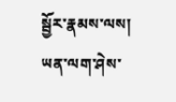སྦྱོར་རྣམས་ལས། ཡན་ལག་ཤེས་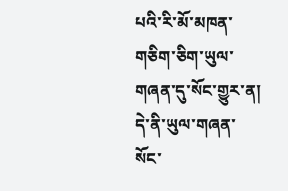པའི་རི་མོ་མཁན་གཅིག་ཅིག་ཡུལ་གཞན་དུ་སོང་གྱུར་ན། དེ་ནི་ཡུལ་གཞན་སོང་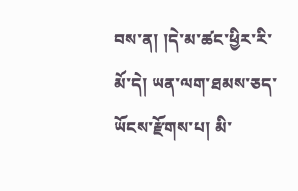བས་ན། །དེ་མ་ཚང་ཕྱིར་རི་མོ་དེ། ཡན་ལག་ཐམས་ཅད་ཡོངས་རྫོགས་པ། མི་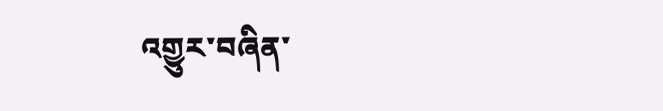འགྱུར་བཞིན་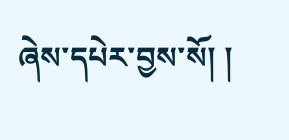ཞེས་དཔེར་བྱས་སོ། །